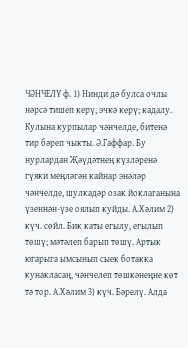ЧӘНЧЕЛҮ ф. 1) Нинди дә булса очлы нәрсә тишеп керү, эчкә керү; кадалу. Кулына курпылар чәнчелде, битенә тир бәреп чыкты. Ә.Гаффар. Бу нурлардан Җәүдәтнең күзләренә гүяки меңләгән кайнар энәләр чәнчелде, шулкадәр озак йоклаганына үзеннән-үзе оялып куйды. А.Хәлим 2) күч. сөйл. Бик каты егылу, егылып төшү; мәтәлеп барып төшү. Артык югарыга ымсынып сыек ботакка кунакласаң, чәнчелеп төшкәнеңне көт тә тор. А.Хәлим 3) күч. Бәрелү. Алда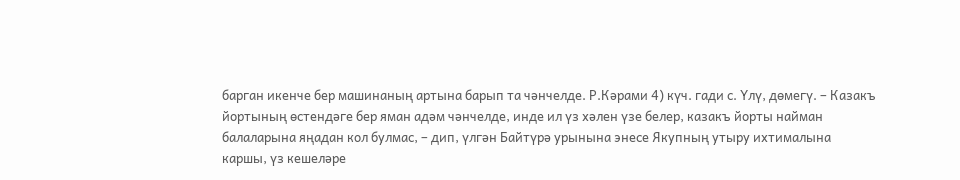барган икенче бер машинаның артына барып та чәнчелде. Р.Кәрами 4) күч. гади с. Үлү, дөмегү. – Казакъ йортының өстендәге бер яман адәм чәнчелде, инде ил үз хәлен үзе белер, казакъ йорты найман балаларына яңадан кол булмас, – дип, үлгән Байтүрә урынына энесе Якупның утыру ихтималына каршы, үз кешеләре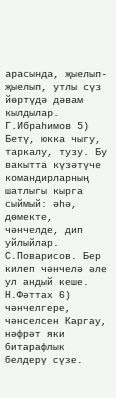арасында, җыелып-җыелып, утлы сүз йөртүдә дәвам кылдылар. Г.Ибраһимов 5) Бетү, юкка чыгу, таркалу, тузу. Бу вакытта күзәтүче командирларның шатлыгы кырга сыймый: әһә, дөмекте, чәнчелде, дип уйлыйлар. С.Поварисов. Бер килеп чәнчелә әле ул андый кеше. Н.Фәттах 6) чәнчелгере, чәнселсен Каргау, нәфрәт яки битарафлык белдерү сүзе.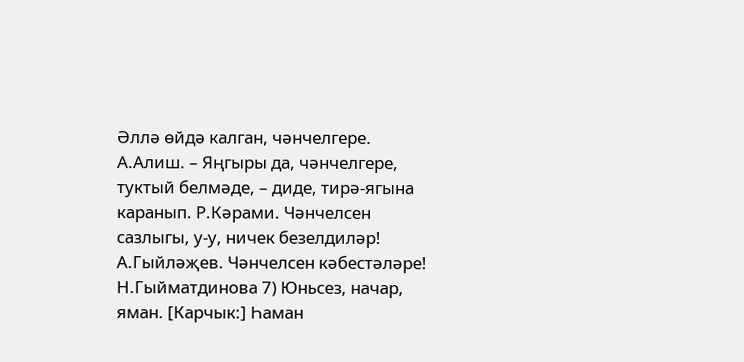Әллә өйдә калган, чәнчелгере. А.Алиш. – Яңгыры да, чәнчелгере, туктый белмәде, – диде, тирә-ягына каранып. Р.Кәрами. Чәнчелсен сазлыгы, у-у, ничек безелдиләр! А.Гыйләҗев. Чәнчелсен кәбестәләре! Н.Гыйматдинова 7) Юньсез, начар, яман. [Карчык:] Һаман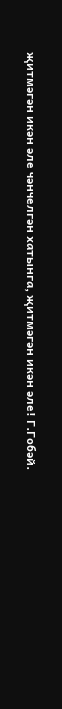җитмәгән икән әле чәнчелгән хатынга, җитмәгән икән әле! Г.Гобәй.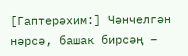[Гаптерәхим:] Чәнчелгән нәрсә, башак бирсәң –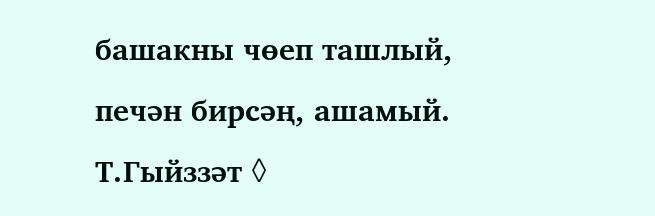башакны чөеп ташлый, печән бирсәң, ашамый. Т.Гыйззәт ◊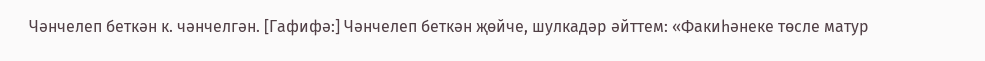Чәнчелеп беткән к. чәнчелгән. [Гафифә:] Чәнчелеп беткән җөйче, шулкадәр әйттем: «Факиһәнеке төсле матур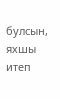булсын, яхшы итеп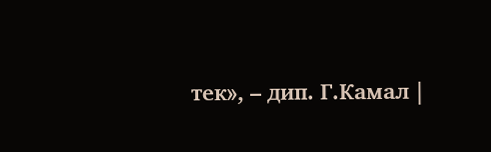тек», – дип. Г.Камал |